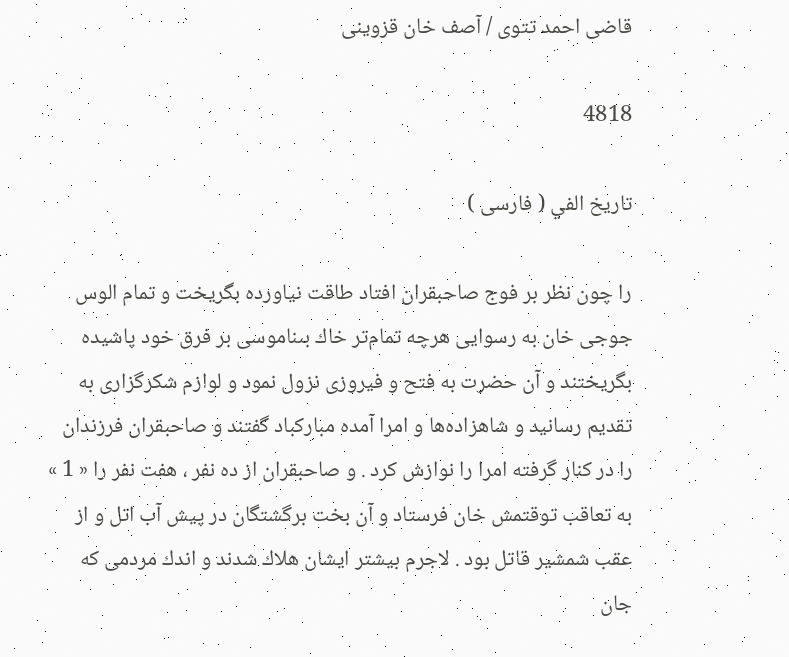قاضى احمد تتوى / آصف خان قزوينى

4818

تاريخ الفي ( فارسى )

را چون نظر بر فوج صاحبقران افتاد طاقت نياورده بگريخت و تمام الوس جوجى خان به رسوايى هرچه تمام‌تر خاك بىناموسى بر فرق خود پاشيده بگريختند و آن حضرت به فتح و فيروزى نزول نمود و لوازم شكرگزارى به تقديم رسانيد و شاهزاده‌ها و امرا آمده مباركباد گفتند و صاحبقران فرزندان را در كنار گرفته امرا را نوازش كرد . و صاحبقران از ده نفر ، هفت نفر را « 1 » به تعاقب توقتمش خان فرستاد و آن بخت برگشتگان در پيش آب اتل و از عقب شمشير قاتل بود . لاجرم بيشتر ايشان هلاك شدند و اندك مردمى كه جان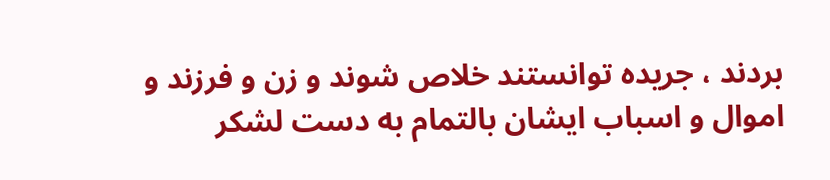بردند ، جريده توانستند خلاص شوند و زن و فرزند و اموال و اسباب ايشان بالتمام به دست لشكر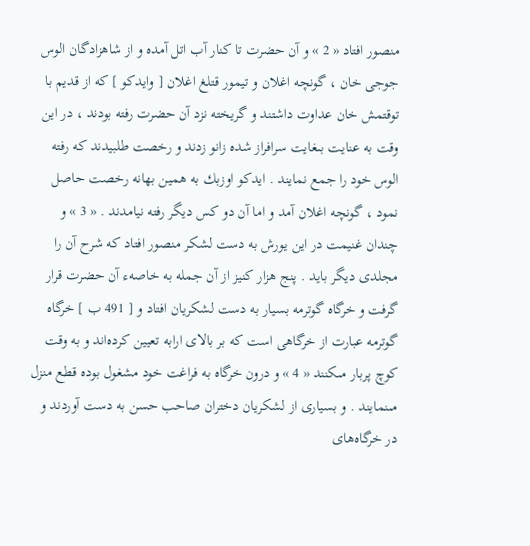منصور افتاد « 2 » و آن حضرت تا كنار آب اتل آمده و از شاهزادگان الوس جوجى خان ، گونچه اغلان و تيمور قتلغ اغلان [ وايدكو ] كه از قديم با توقتمش خان عداوت داشتند و گريخته نزد آن حضرت رفته بودند ، در اين وقت به عنايت بىغايت سرافراز شده زانو زدند و رخصت طلبيدند كه رفته الوس خود را جمع نمايند . ايدكو اوزبك به همين بهانه رخصت حاصل نمود ، گونچه اغلان آمد و اما آن دو كس ديگر رفته نيامدند . « 3 » و چندان غنيمت در اين يورش به دست لشكر منصور افتاد كه شرح آن را مجلدى ديگر بايد . پنج هزار كنيز از آن جمله به خاصهء آن حضرت قرار گرفت و خرگاه گوترمه بسيار به دست لشكريان افتاد و [ 491 ب ] خرگاه گوترمه عبارت از خرگاهى است كه بر بالاى ارابه تعيين كرده‌اند و به وقت كوچ پربار مىكنند « 4 » و درون خرگاه به فراغت خود مشغول بوده قطع منزل مىنمايند . و بسيارى از لشكريان دختران صاحب حسن به دست آوردند و در خرگاه‌هاى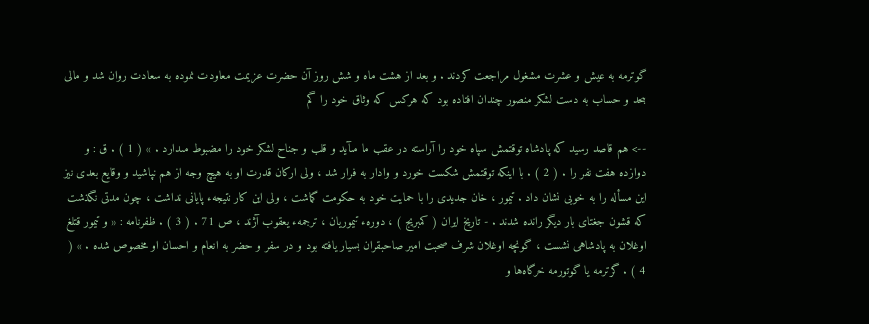گوترمه به عيش و عشرت مشغول مراجعت كردند . و بعد از هشت ماه و شش روز آن حضرت عزيمت معاودت نموده به سعادت روان شد و مالى بىحد و حساب به دست لشكر منصور چندان افتاده بود كه هركس كه وثاق خود را گم

--> هم قاصد رسيد كه پادشاه توقتمش سپاه خود را آراسته در عقب ما مىآيد و قلب و جناح لشكر خود را مضبوط مىدارد . » ( 1 ) . ق : و دوازده هفت نفر را . ( 2 ) . با اينكه توقتمش شكست خورد و وادار به فرار شد ، ولى اركان قدرت او به هيچ وجه از هم نپاشيد و وقايع بعدى نيز اين مسأله را به خوبى نشان داد . تيمور ، خان جديدى را با حمايت خود به حكومت گماشت ، ولى اين كار نتيجهء پايانى نداشت ، چون مدتى نگذشت كه قشون جغتاى بار ديگر رانده شدند . - تاريخ ايران ( كمبريج ) ، دورهء تيموريان ، ترجمهء يعقوب آژند ، ص 71 . ( 3 ) . ظفرنامه : « و تيمور قتلغ اوغلان به پادشاهى نشست ، گونچه اوغلان شرف صحبت امير صاحبقران بسيار يافته بود و در سفر و حضر به انعام و احسان او مخصوص شده . » ( 4 ) . گرترمه يا گوتورمه خرگاه‌ها و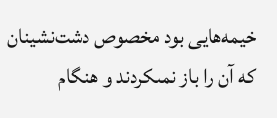خيمه‌هايى بود مخصوص دشت‌نشينان كه آن را باز نمىكردند و هنگام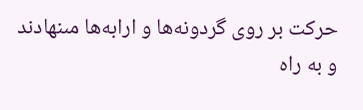حركت بر روى گردونه‌ها و ارابه‌ها مىنهادند و به راه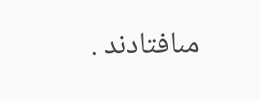مىافتادند .